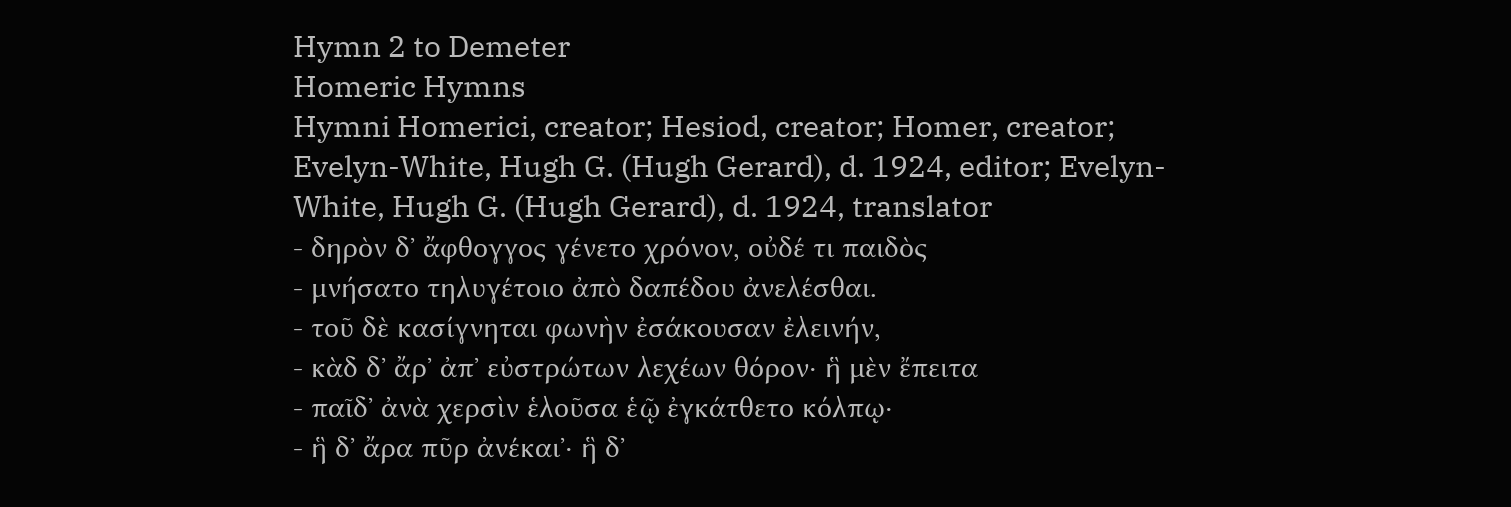Hymn 2 to Demeter
Homeric Hymns
Hymni Homerici, creator; Hesiod, creator; Homer, creator; Evelyn-White, Hugh G. (Hugh Gerard), d. 1924, editor; Evelyn-White, Hugh G. (Hugh Gerard), d. 1924, translator
- δηρὸν δʼ ἄφθογγος γένετο χρόνον, οὐδέ τι παιδὸς
- μνήσατο τηλυγέτοιο ἀπὸ δαπέδου ἀνελέσθαι.
- τοῦ δὲ κασίγνηται φωνὴν ἐσάκουσαν ἐλεινήν,
- κὰδ δʼ ἄρʼ ἀπʼ εὐστρώτων λεχέων θόρον· ἣ μὲν ἔπειτα
- παῖδʼ ἀνὰ χερσὶν ἑλοῦσα ἑῷ ἐγκάτθετο κόλπῳ·
- ἣ δʼ ἄρα πῦρ ἀνέκαιʼ· ἣ δʼ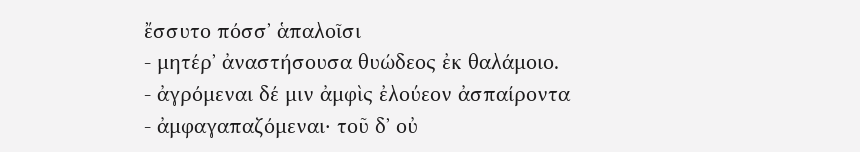ἔσσυτο πόσσʼ ἁπαλοῖσι
- μητέρʼ ἀναστήσουσα θυώδεος ἐκ θαλάμοιο.
- ἀγρόμεναι δέ μιν ἀμφὶς ἐλούεον ἀσπαίροντα
- ἀμφαγαπαζόμεναι· τοῦ δʼ οὐ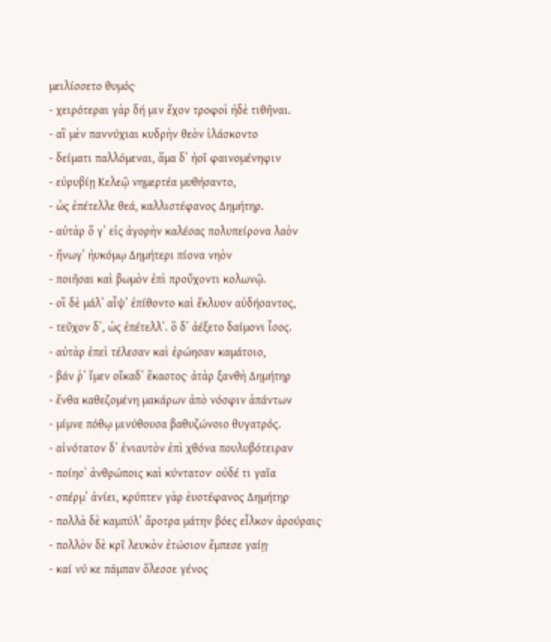μειλίσσετο θυμός·
- χειρότεραι γὰρ δή μιν ἔχον τροφοὶ ἠδὲ τιθῆναι.
- αἳ μὲν παννύχιαι κυδρὴν θεὸν ἱλάσκοντο
- δείματι παλλόμεναι, ἅμα δʼ ἠοῖ φαινομένηφιν
- εὐρυβίῃ Κελεῷ νημερτέα μυθήσαντο,
- ὡς ἐπέτελλε θεά, καλλιστέφανος Δημήτηρ.
- αὐτὰρ ὅ γʼ εἰς ἀγορὴν καλέσας πολυπείρονα λαὸν
- ἤνωγʼ ἠυκόμῳ Δημήτερι πίονα νηὸν
- ποιῆσαι καὶ βωμὸν ἐπὶ προὔχοντι κολωνῷ.
- οἳ δὲ μάλʼ αἶψʼ ἐπίθοντο καὶ ἔκλυον αὐδήσαντος,
- τεῦχον δʼ, ὡς ἐπέτελλʼ. ὃ δʼ ἀέξετο δαίμονι ἶσος.
- αὐτὰρ ἐπεὶ τέλεσαν καὶ ἐρώησαν καμάτοιο,
- βάν ῥʼ ἴμεν οἴκαδʼ ἕκαστος· ἀτὰρ ξανθὴ Δημήτηρ
- ἔνθα καθεζομένη μακάρων ἀπὸ νόσφιν ἁπάντων
- μίμνε πόθῳ μινύθουσα βαθυζώνοιο θυγατρός.
- αἰνότατον δʼ ἐνιαυτὸν ἐπὶ χθόνα πουλυβότειραν
- ποίησʼ ἀνθρώποις καὶ κύντατον· οὐδέ τι γαῖα
- σπέρμʼ ἀνίει, κρύπτεν γὰρ ἐυστέφανος Δημήτηρ·
- πολλὰ δὲ καμπύλʼ ἄροτρα μάτην βόες εἷλκον ἀρούραις·
- πολλὸν δὲ κρῖ λευκὸν ἐτώσιον ἔμπεσε γαίῃ·
- καί νύ κε πάμπαν ὄλεσσε γένος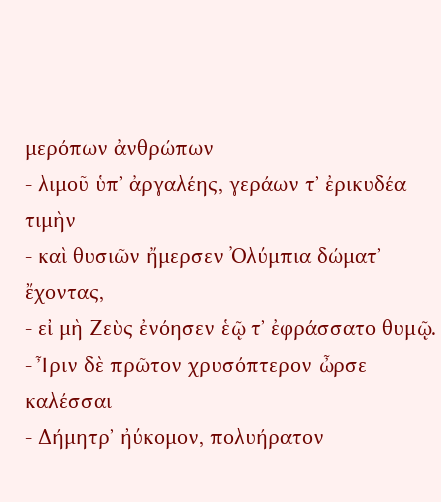μερόπων ἀνθρώπων
- λιμοῦ ὑπʼ ἀργαλέης, γεράων τʼ ἐρικυδέα τιμὴν
- καὶ θυσιῶν ἤμερσεν Ὀλύμπια δώματʼ ἔχοντας,
- εἰ μὴ Ζεὺς ἐνόησεν ἑῷ τʼ ἐφράσσατο θυμῷ.
- Ἶριν δὲ πρῶτον χρυσόπτερον ὦρσε καλέσσαι
- Δήμητρʼ ἠύκομον, πολυήρατον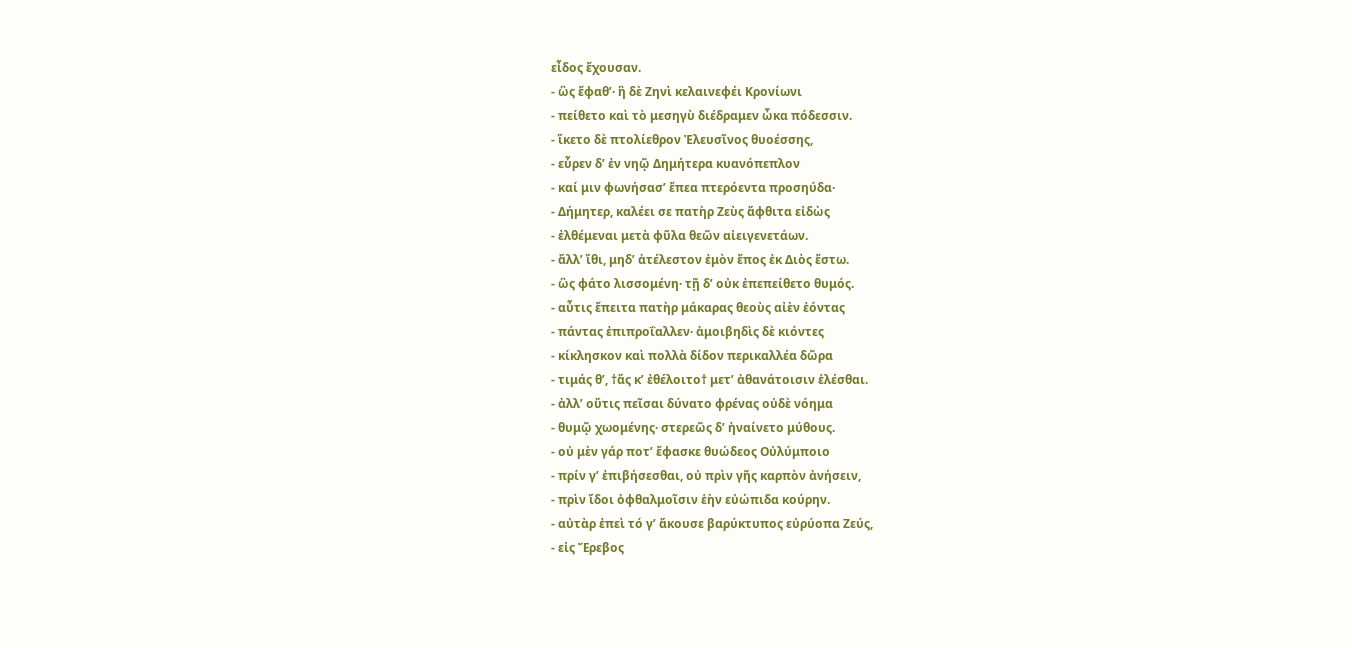εἶδος ἔχουσαν.
- ὣς ἔφαθʼ· ἣ δὲ Ζηνὶ κελαινεφέι Κρονίωνι
- πείθετο καὶ τὸ μεσηγὺ διέδραμεν ὦκα πόδεσσιν.
- ἵκετο δὲ πτολίεθρον Ἐλευσῖνος θυοέσσης,
- εὗρεν δʼ ἐν νηῷ Δημήτερα κυανόπεπλον
- καί μιν φωνήσασʼ ἔπεα πτερόεντα προσηύδα·
- Δήμητερ, καλέει σε πατὴρ Ζεὺς ἄφθιτα εἰδὼς
- ἐλθέμεναι μετὰ φῦλα θεῶν αἰειγενετάων.
- ἄλλʼ ἴθι, μηδʼ ἀτέλεστον ἐμὸν ἔπος ἐκ Διὸς ἔστω.
- ὣς φάτο λισσομένη· τῇ δʼ οὐκ ἐπεπείθετο θυμός.
- αὖτις ἔπειτα πατὴρ μάκαρας θεοὺς αἰὲν ἐόντας
- πάντας ἐπιπροΐαλλεν· ἀμοιβηδὶς δὲ κιόντες
- κίκλησκον καὶ πολλὰ δίδον περικαλλέα δῶρα
- τιμάς θʼ, †ἅς κʼ ἐθέλοιτο† μετʼ ἀθανάτοισιν ἑλέσθαι.
- ἀλλʼ οὔτις πεῖσαι δύνατο φρένας οὐδὲ νόημα
- θυμῷ χωομένης· στερεῶς δʼ ἠναίνετο μύθους.
- οὐ μὲν γάρ ποτʼ ἔφασκε θυώδεος Οὐλύμποιο
- πρίν γʼ ἐπιβήσεσθαι, οὐ πρὶν γῆς καρπὸν ἀνήσειν,
- πρὶν ἴδοι ὀφθαλμοῖσιν ἑὴν εὐώπιδα κούρην.
- αὐτὰρ ἐπεὶ τό γʼ ἄκουσε βαρύκτυπος εὐρύοπα Ζεύς,
- εἰς Ἔρεβος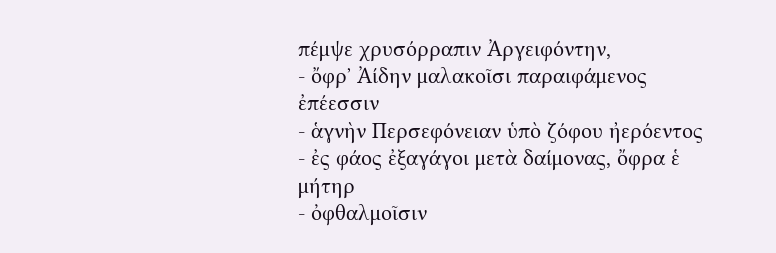πέμψε χρυσόρραπιν Ἀργειφόντην,
- ὄφρʼ Ἀίδην μαλακοῖσι παραιφάμενος ἐπέεσσιν
- ἁγνὴν Περσεφόνειαν ὑπὸ ζόφου ἠερόεντος
- ἐς φάος ἐξαγάγοι μετὰ δαίμονας, ὄφρα ἑ μήτηρ
- ὀφθαλμοῖσιν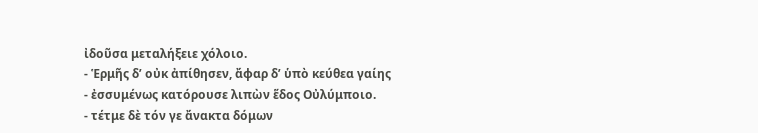ἰδοῦσα μεταλήξειε χόλοιο.
- Ἑρμῆς δʼ οὐκ ἀπίθησεν, ἄφαρ δʼ ὑπὸ κεύθεα γαίης
- ἐσσυμένως κατόρουσε λιπὼν ἕδος Οὐλύμποιο.
- τέτμε δὲ τόν γε ἄνακτα δόμων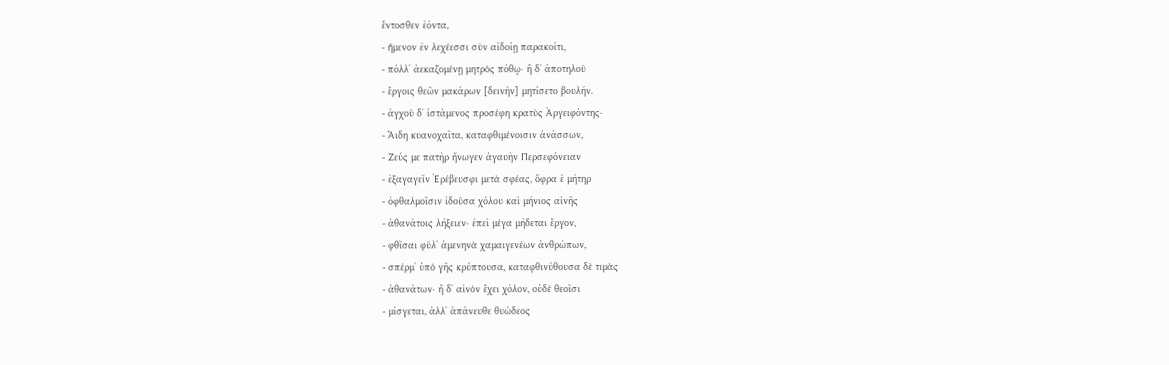ἔντοσθεν ἐόντα,
- ἥμενον ἐν λεχέεσσι σὺν αἰδοίῃ παρακοίτι,
- πόλλʼ ἀεκαζομένῃ μητρὸς πόθῳ· ἣ δʼ ἀποτηλοῦ
- ἔργοις θεῶν μακάρων [δεινὴν] μητίσετο βουλήν.
- ἀγχοῦ δʼ ἱστάμενος προσέφη κρατὺς Ἀργειφόντης·
- Ἅιδη κυανοχαῖτα, καταφθιμένοισιν ἀνάσσων,
- Ζεύς με πατὴρ ἤνωγεν ἀγαυὴν Περσεφόνειαν
- ἐξαγαγεῖν Ἐρέβευσφι μετὰ σφέας, ὄφρα ἑ μήτηρ
- ὀφθαλμοῖσιν ἰδοῦσα χόλου καὶ μήνιος αἰνῆς
- ἀθανάτοις λήξειεν· ἐπεὶ μέγα μήδεται ἔργον,
- φθῖσαι φῦλʼ ἀμενηνὰ χαμαιγενέων ἀνθρώπων,
- σπέρμʼ ὑπὸ γῆς κρύπτουσα, καταφθινύθουσα δὲ τιμὰς
- ἀθανάτων· ἣ δʼ αἰνὸν ἔχει χόλον, οὐδὲ θεοῖσι
- μίσγεται, ἀλλʼ ἀπάνευθε θυώδεος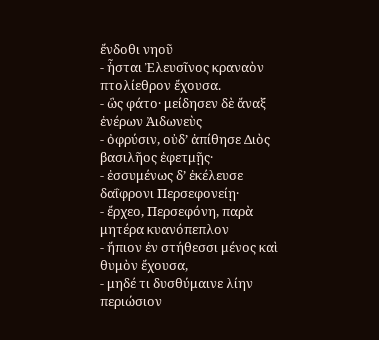ἔνδοθι νηοῦ
- ἧσται Ἐλευσῖνος κραναὸν πτολίεθρον ἔχουσα.
- ὣς φάτο· μείδησεν δὲ ἄναξ ἐνέρων Ἀιδωνεὺς
- ὀφρύσιν, οὐδʼ ἀπίθησε Διὸς βασιλῆος ἐφετμῇς·
- ἐσσυμένως δʼ ἐκέλευσε δαΐφρονι Περσεφονείῃ·
- ἔρχεο, Περσεφόνη, παρὰ μητέρα κυανόπεπλον
- ἤπιον ἐν στήθεσσι μένος καὶ θυμὸν ἔχουσα,
- μηδέ τι δυσθύμαινε λίην περιώσιον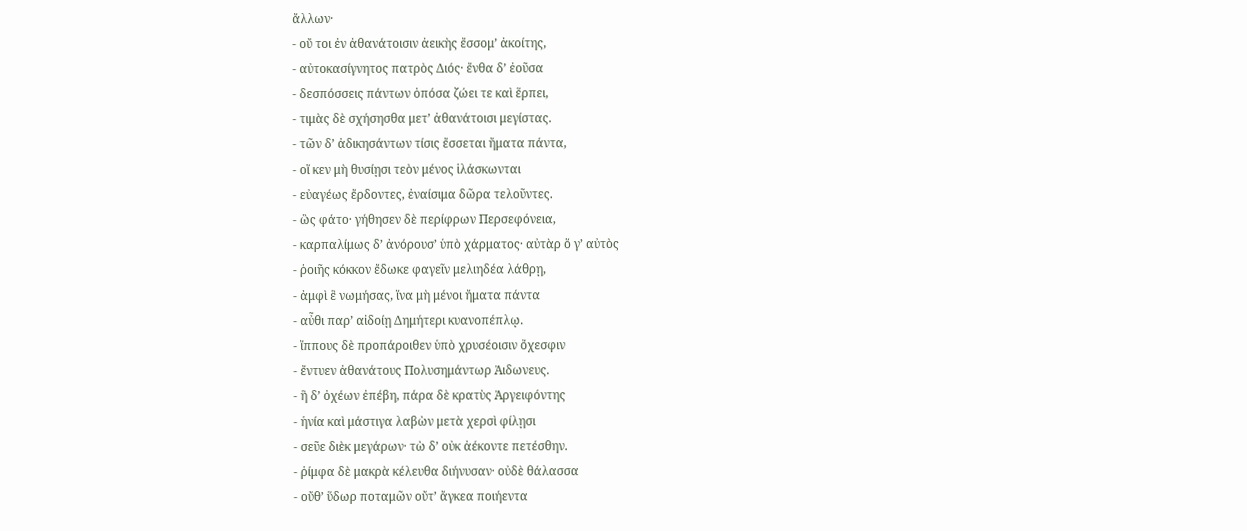ἄλλων·
- οὔ τοι ἐν ἀθανάτοισιν ἀεικὴς ἔσσομʼ ἀκοίτης,
- αὐτοκασίγνητος πατρὸς Διός· ἔνθα δʼ ἐοῦσα
- δεσπόσσεις πάντων ὁπόσα ζώει τε καὶ ἕρπει,
- τιμὰς δὲ σχήσησθα μετʼ ἀθανάτοισι μεγίστας.
- τῶν δʼ ἀδικησάντων τίσις ἔσσεται ἤματα πάντα,
- οἵ κεν μὴ θυσίῃσι τεὸν μένος ἱλάσκωνται
- εὐαγέως ἔρδοντες, ἐναίσιμα δῶρα τελοῦντες.
- ὣς φάτο· γήθησεν δὲ περίφρων Περσεφόνεια,
- καρπαλίμως δʼ ἀνόρουσʼ ὑπὸ χάρματος· αὐτὰρ ὅ γʼ αὐτὸς
- ῥοιῆς κόκκον ἔδωκε φαγεῖν μελιηδέα λάθρῃ,
- ἀμφὶ ἓ νωμήσας, ἵνα μὴ μένοι ἤματα πάντα
- αὖθι παρʼ αἰδοίῃ Δημήτερι κυανοπέπλῳ.
- ἵππους δὲ προπάροιθεν ὑπὸ χρυσέοισιν ὄχεσφιν
- ἔντυεν ἀθανάτους Πολυσημάντωρ Ἀιδωνευς.
- ἣ δʼ ὀχέων ἐπέβη, πάρα δὲ κρατὺς Ἀργειφόντης
- ἡνία καὶ μάστιγα λαβὼν μετὰ χερσὶ φίλῃσι
- σεῦε διὲκ μεγάρων· τὼ δʼ οὐκ ἀέκοντε πετέσθην.
- ῥίμφα δὲ μακρὰ κέλευθα διήνυσαν· οὐδὲ θάλασσα
- οὔθʼ ὕδωρ ποταμῶν οὔτʼ ἄγκεα ποιήεντα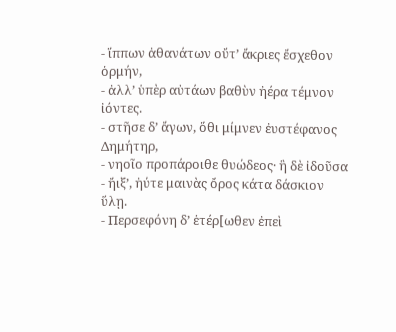- ἵππων ἀθανάτων οὔτʼ ἄκριες ἔσχεθον ὁρμήν,
- ἀλλʼ ὑπὲρ αὐτάων βαθὺν ἠέρα τέμνον ἰόντες.
- στῆσε δʼ ἄγων, ὅθι μίμνεν ἐυστέφανος Δημήτηρ,
- νηοῖο προπάροιθε θυώδεος· ἣ δὲ ἰδοῦσα
- ἤιξʼ, ἠύτε μαινὰς ὄρος κάτα δάσκιον ὕλῃ.
- Περσεφόνη δʼ ἑτέρ[ωθεν ἐπεὶ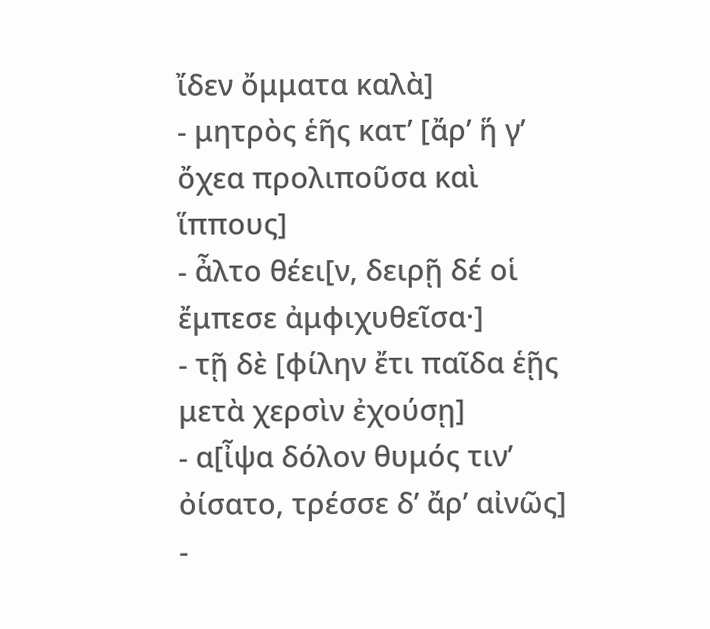ἴδεν ὄμματα καλὰ]
- μητρὸς ἑῆς κατʼ [ἄρʼ ἥ γʼ ὄχεα προλιποῦσα καὶ ἵππους]
- ἆλτο θέει[ν, δειρῇ δέ οἱ ἔμπεσε ἀμφιχυθεῖσα·]
- τῇ δὲ [φίλην ἔτι παῖδα ἑῇς μετὰ χερσὶν ἐχούσῃ]
- α[ἶψα δόλον θυμός τινʼ ὀίσατο, τρέσσε δʼ ἄρʼ αἰνῶς]
-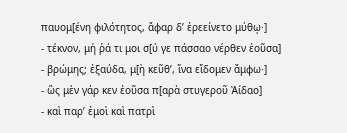παυομ[ένη φιλότητος, ἄφαρ δʼ ἐρεείνετο μύθῳ·]
- τέκνον, μή ῥά τι μοι σ[ύ γε πάσσαο νέρθεν ἐοῦσα]
- βρώμης; ἐξαύδα, μ[ὴ κεῦθʼ, ἵνα εἴδομεν ἄμφω·]
- ὣς μὲν γάρ κεν ἐοῦσα π[αρὰ στυγεροῦ Ἀίδαο]
- καὶ παρʼ ἐμοὶ καὶ πατρὶ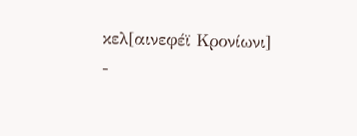κελ[αινεφέϊ Κρονίωνι]
-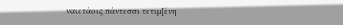ναιετάοις πάντεσσι τετιμ[ένη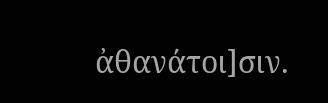ἀθανάτοι]σιν.